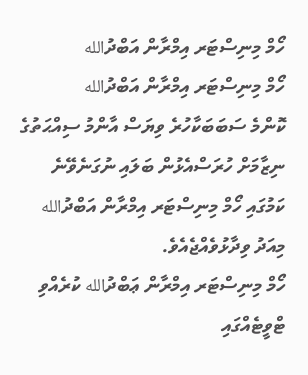ހޯމް މިނިސްޓަރ އިމްރާން އަބްދުالله
ހޯމް މިނިސްޓަރ އިމްރާން އަބްދުالله
ކޮންމެ ސަބަބަކާހުރެ ވިޔަސް އާންމު ސިއްޙަތުގެ ނިޒާމަށް ހުރަސްއެޅުން ބަލައި ނުގަނެވޭނެ ކަމުގައި ހޯމް މިނިސްޓަރ އިމްރާން އަބްދުالله މިއަދު ވިދާޅުވެއްޖެއެވެ.
ހޯމް މިނިސްޓަރ އިމްރާން ޢަބްދުالله ކުރެއްވި ޓްވީޓެއްގައި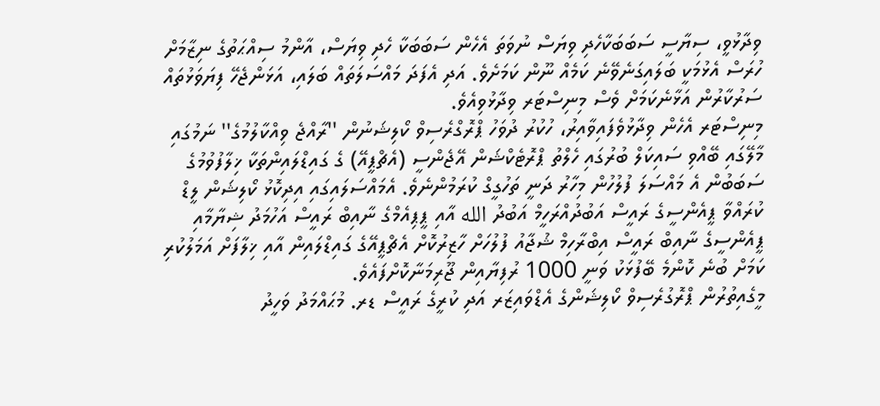ވިދާޅުވީ، ސިޔާސީ ސަބަބަކާހެދި ވިޔަސް ނުވަތަ އެހެން ސަބަބަކާ ހެދި ވިޔަސް، އާންމު ސިއްޙަތުގެ ނިޒާމަށް ހުރަސް އެޅުމަކީ ބަލައިގަނެވޭނެ ކަމެއް ނޫން ކަމަށެވެ. އަދި އެފަދަ މައްސަލަތައް ބަލައި، އަޅަންޖެހޭ ފިޔަވަޅުތައް ސަރުކާރުން އަޅާނެކަމަށް ވެސް މިނިސްޓަރ ވިދާޅުވިއެވެ.
މިނިސްޓަރ އެހެން ވިދާޅުވެފައިވާއިރު، ހުކުރު ދުވަހު ޕްރޮގްރެސިވް ކޯލިޝަނުން ''ރާއްޖެ ވިއްކާލުމުގެ'' ނަމުގައި މާލޭގައި ބޭއްވި ސައިކަލް ބުރުގައި ހެލްތު ޕްރޮޓެކްޝަން އޭޖެންސީ (އެޗްޕީއޭ) ގެ ގައިޑްލައިންތަކާ ޚިލާފުވުމުގެ ސަބަބުން އެ މައްސަލަ ފުލުހުން މިހާރު ދަނީ ތަހުގީގް ކުރަމުންނެވެ. އެމައްސަލައިގައި އިދިކޮޅު ކޯލިޝަން ލީޑް ކުރައްވާ ޕީއެންސީގެ ރައީސް އަބުދުއްރަހީމް އަބުދު الله އާއި ޕީޕިއެމްގެ ނާއިބް ރައީސް އަހުމަދު ޝިޔާމާއި ޕީއެންސީގެ ނާއިބް ރައީސް އިބްރާހިމް ޝުޖާއު ފުލުހަށް ހާޒިރުކޮށް އެޗްޕީއޭގެ ގައިޑްލައިން އާއި ޚިލާފަށް އަމަލުކުރި ކަމަށް ބުނެ ކޮންމެ ބޭފުޅަކު ވަނީ 1000 ރުފިޔާއިން ޖޫރިމަނާކޮށްފައެވެ.
މީގެއިތުރުން ޕްރޮގުރެސިވް ކޯލިޝަންގެ އެޑްވައިޒަރ އަދި ކުރީގެ ރައީސް ޑރ. މުޙައްމަދު ވަހީދު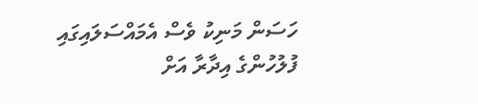ހަސަން މަނިކު ވެސް އެމައްސަލައިގައި ފުލުހުންގެ އިދާރާ އަށް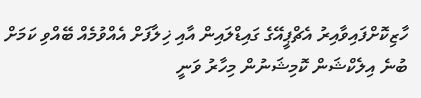ހާޒިކޮށްފައިވާއިރު އެޗްޕީއޭގެ ގައިޑްލައިން އާއި ޚިލާފަށް އެއްވުމެއް ބޭއްވި ކަމަށް ބުނެ އިލެކްޝަން ކޮމިޝަނުން މިހާރު ވަނީ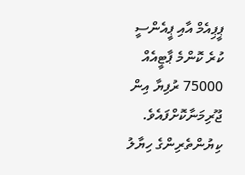ޕީޕިއެމް އާއި ޕީއެންސީ ކުރެ ކޮންމެ ޕާޓީއެއް 75000 ރުފިޔާ އިން ޖޫރިމަނާކޮށްފައެވެ.
ކިޔުންތެރިންގެ ހިޔާލު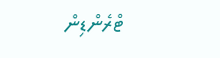ޓްރެންޑިން